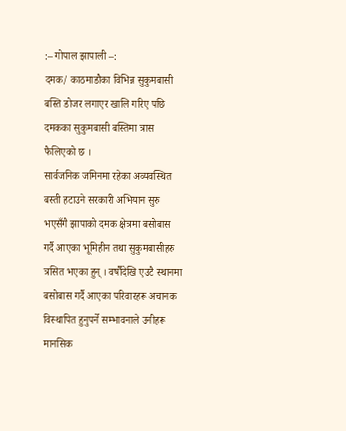:– गोपाल झापाली –:
दमक/ काठमाडौका विभिन्न सुकुमबासी बस्ति डोजर लगाएर खालि गरिए पछि दमकका सुकुमबासी बस्तिमा त्रास फैलिएको छ ।
सार्वजनिक जमिनमा रहेका अव्यवस्थित बस्ती हटाउने सरकारी अभियान सुरु भएसँगै झापाको दमक क्षेत्रमा बसोबास गर्दै आएका भूमिहीन तथा सुकुमबासीहरु त्रसित भएका हुन् । वर्षौंदेखि एउटै स्थानमा बसोबास गर्दै आएका परिवारहरू अचानक विस्थापित हुनुपर्ने सम्भावनाले उनीहरू मानसिक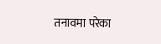तनावमा परेका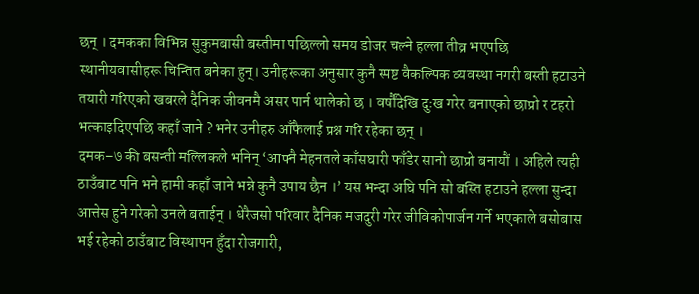छन् । दमकका विभिन्न सुकुमबासी बस्तीमा पछिल्लो समय डोजर चल्ने हल्ला तीव्र भएपछि स्थानीयवासीहरू चिन्तित बनेका हुन्। उनीहरूका अनुसार कुनै स्पष्ट वैकल्पिक व्यवस्था नगरी बस्ती हटाउने तयारी गरिएको खबरले दैनिक जीवनमै असर पार्न थालेको छ । वर्षौंदेखि दुःख गरेर बनाएको छाप्रो र टहरो भत्काइदिएपछि कहाँ जाने ? भनेर उनीहरु आँफैलाई प्रश्न गरि रहेका छन् ।
दमक–७ की बसन्ती मल्लिकले भनिन् ‘आफ्नै मेहनतले काँसघारी फाँडेर सानो छाप्रो बनायौं । अहिले त्यही ठाउँबाट पनि भने हामी कहाँ जाने भन्ने कुनै उपाय छैन ।’ यस भन्दा अघि पनि सो बस्ति हटाउने हल्ला सुन्दा आत्तेस हुने गरेको उनले बताईन् । धेरैजसो परिवार दैनिक मजदुरी गरेर जीविकोपार्जन गर्ने भएकाले बसोबास भई रहेको ठाउँबाट विस्थापन हुँदा रोजगारी,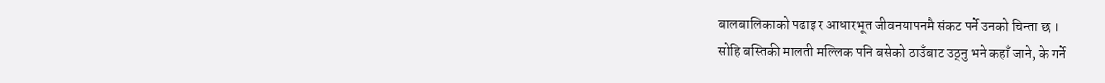बालबालिकाको पढाइ र आधारभूत जीवनयापनमै संकट पर्ने उनको चिन्ता छ ।
सोहि बस्तिकी मालती मल्लिक पनि बसेको ठाउँबाट उठ्नु भने कहाँ जाने, के गर्ने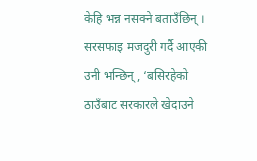केहि भन्न नसक्ने बताउँछिन् । सरसफाइ मजदुरी गर्दै आएकी उनी भन्छिन्, ‘बसिरहेको ठाउँबाट सरकारले खेदाउने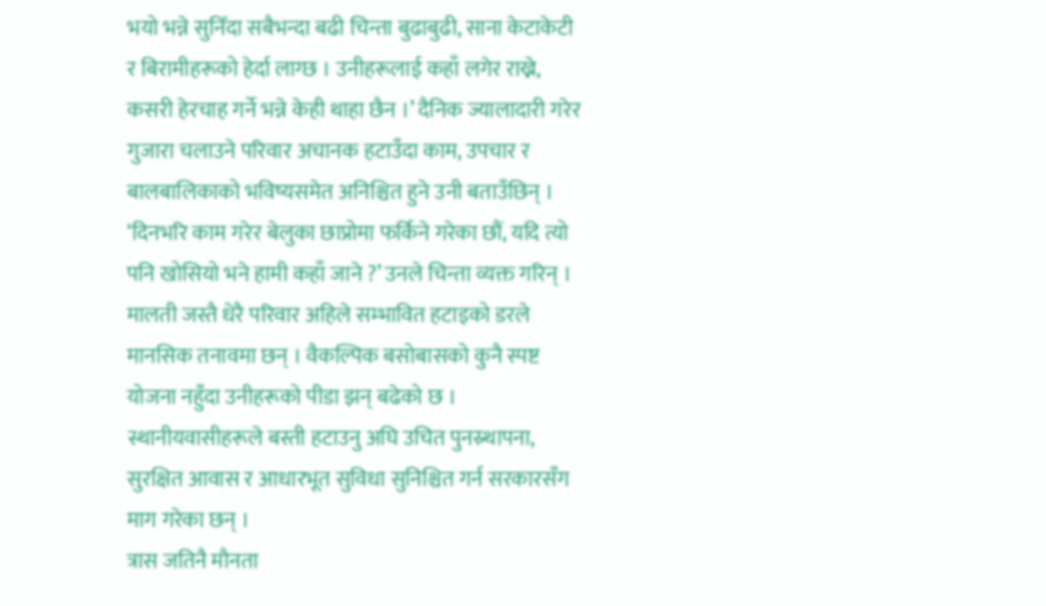भयो भन्ने सुनिँदा सबैभन्दा बढी चिन्ता बुढाबुढी, साना केटाकेटी र बिरामीहरूको हेर्दा लाग्छ । उनीहरूलाई कहाँ लगेर राख्ने, कसरी हेरचाह गर्ने भन्ने केही थाहा छैन ।’ दैनिक ज्यालादारी गरेर गुजारा चलाउने परिवार अचानक हटाउँदा काम, उपचार र बालबालिकाको भविष्यसमेत अनिश्चित हुने उनी बताउँछिन् । ‘दिनभरि काम गरेर बेलुका छाप्रोमा फर्किने गरेका छौं, यदि त्यो पनि खोसियो भने हामी कहाँ जाने ?’ उनले चिन्ता व्यक्त गरिन् ।
मालती जस्तै धेरै परिवार अहिले सम्भावित हटाइको डरले मानसिक तनावमा छन् । वैकल्पिक बसोबासको कुनै स्पष्ट योजना नहुँदा उनीहरूको पीडा झन् बढेको छ । स्थानीयवासीहरूले बस्ती हटाउनु अघि उचित पुनस्र्थापना, सुरक्षित आवास र आधारभूत सुविधा सुनिश्चित गर्न सरकारसँग माग गरेका छन् ।
त्रास जतिनै मौनता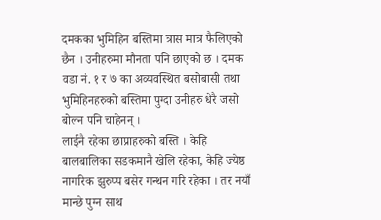दमकका भुमिहिन बस्तिमा त्रास मात्र फैलिएको छैन । उनीहरुमा मौनता पनि छाएको छ । दमक वडा नं. १ र ७ का अव्यवस्थित बसोबासी तथा भुमिहिनहरुको बस्तिमा पुग्दा उनीहरु धेरै जसो बोल्न पनि चाहेनन् ।
लाईनै रहेका छाप्राहरुको बस्ति । केहि बालबालिका सडकमानै खेलि रहेका, केहि ज्येष्ठ नागरिक झुरुप्प बसेर गन्थन गरि रहेका । तर नयाँ मान्छे पुग्न साथ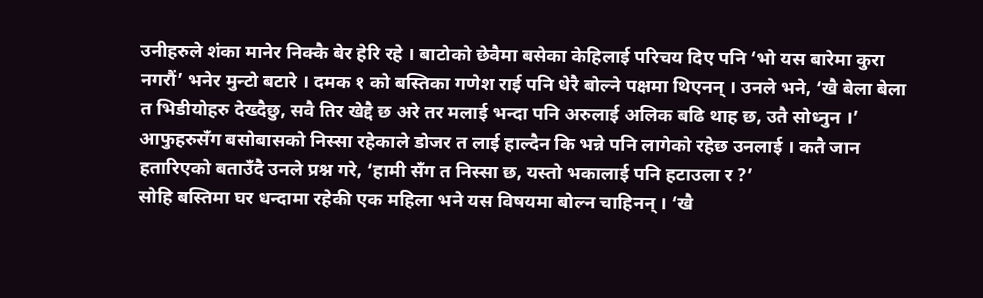उनीहरुले शंका मानेर निक्कै बेर हेरि रहे । बाटोको छेवैमा बसेका केहिलाई परिचय दिए पनि ‘भो यस बारेमा कुरा नगरौं’ भनेर मुन्टो बटारे । दमक १ को बस्तिका गणेश राई पनि धेरै बोल्ने पक्षमा थिएनन् । उनले भने, ‘खै बेला बेला त भिडीयोहरु देख्दैछु, सवै तिर खेद्दै छ अरे तर मलाई भन्दा पनि अरुलाई अलिक बढि थाह छ, उतै सोध्नुन ।’ आफुहरुसँग बसोबासको निस्सा रहेकाले डोजर त लाई हाल्दैन कि भन्ने पनि लागेको रहेछ उनलाई । कतै जान हतारिएको बताउँदै उनले प्रश्न गरे, ‘हामी सँग त निस्सा छ, यस्तो भकालाई पनि हटाउला र ?’
सोहि बस्तिमा घर धन्दामा रहेकी एक महिला भने यस विषयमा बोल्न चाहिनन् । ‘खै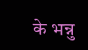के भन्नु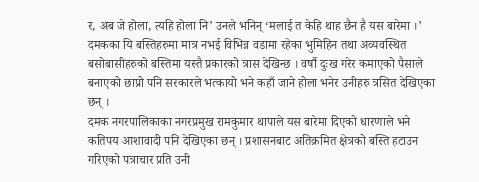र, अब जे होला, त्यहि होला नि’ उनले भनिन् ‘मलाई त केहि थाह छैन है यस बारेमा ।’ दमकका यि बस्तिहरुमा मात्र नभई विभिन्न वडामा रहेका भुमिहिन तथा अव्यवस्थित बसोबासीहरुको बस्तिमा यस्तै प्रकारको त्रास देखिन्छ । वर्षौ दुःख गरेर कमाएको पैसाले बनाएको छाप्रो पनि सरकारले भत्कायो भने कहाँ जाने होला भनेर उनीहरु त्रसित देखिएका छन् ।
दमक नगरपालिकाका नगरप्रमुख रामकुमार थापाले यस बारेमा दिएको धारणाले भने कतिपय आशावादी पनि देखिएका छन् । प्रशासनबाट अतिक्रमित क्षेत्रको बस्ति हटाउन गरिएको पत्राचार प्रति उनी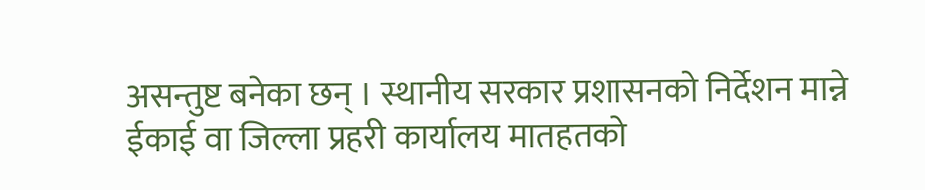असन्तुष्ट बनेका छन् । स्थानीय सरकार प्रशासनको निर्देशन मान्ने ईकाई वा जिल्ला प्रहरी कार्यालय मातहतको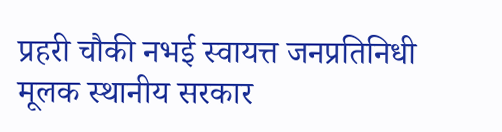प्रहरी चौकी नभई स्वायत्त जनप्रतिनिधी मूलक स्थानीय सरकार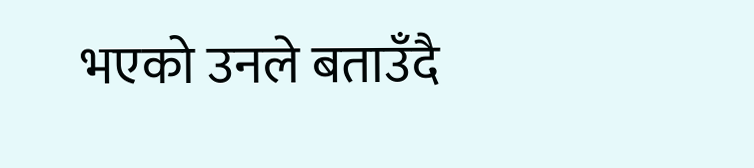भएको उनले बताउँदै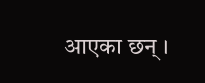आएका छन् ।